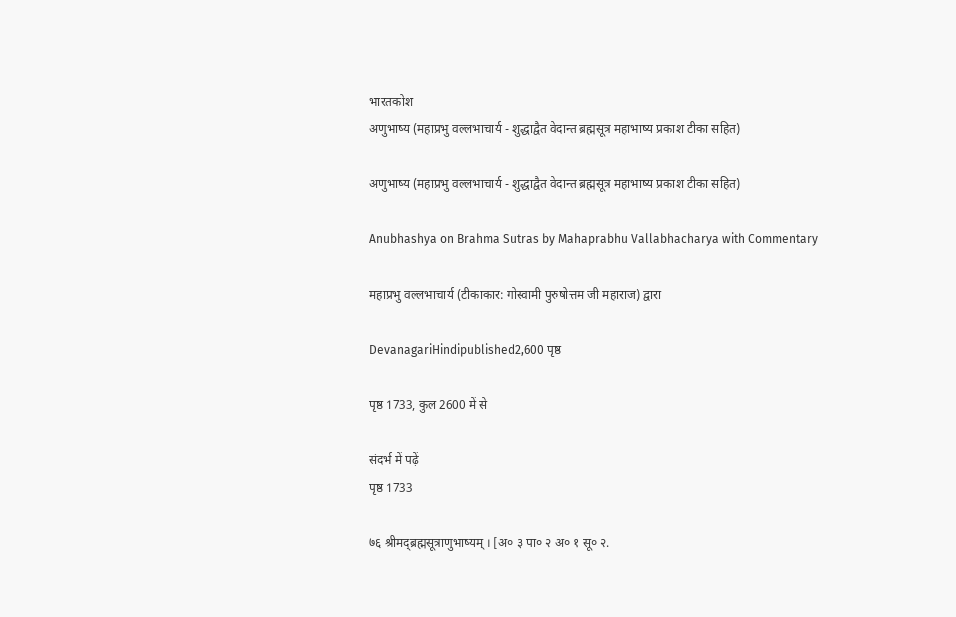भारतकोश
अणुभाष्य (महाप्रभु वल्लभाचार्य - शुद्धाद्वैत वेदान्त ब्रह्मसूत्र महाभाष्य प्रकाश टीका सहित)

अणुभाष्य (महाप्रभु वल्लभाचार्य - शुद्धाद्वैत वेदान्त ब्रह्मसूत्र महाभाष्य प्रकाश टीका सहित)

Anubhashya on Brahma Sutras by Mahaprabhu Vallabhacharya with Commentary

महाप्रभु वल्लभाचार्य (टीकाकार: गोस्वामी पुरुषोत्तम जी महाराज) द्वारा

DevanagariHindipublished2,600 पृष्ठ

पृष्ठ 1733, कुल 2600 में से

संदर्भ में पढ़ें
पृष्ठ 1733

७६ श्रीमद्ब्रह्मसूत्राणुभाष्यम् । [अ० ३ पा० २ अ० १ सू० २.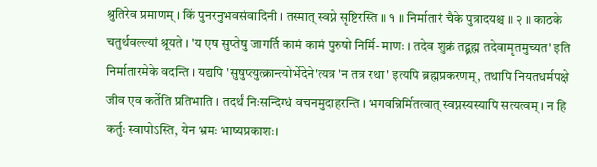श्रुतिरेव प्रमाणम् । किं पुनरनुभवसंवादिनी । तस्मात् स्वप्ने सृष्टिरस्ति ॥ १ ॥ निर्मातारं चैके पुत्रादयश्च ॥ २ ॥ काठके चतुर्थवल्ल्यां श्रूयते । 'य एष सुप्तेषु जागर्ति कामं कामं पुरुषो निर्मि- माणः । तदेव शुक्रं तद्ब्रह्म तदेवामृतमुच्यत' इति निर्मातारमेके वदन्ति । यद्यपि 'सुषुप्त्युत्क्रान्त्योर्भेदेने'त्यत्र 'न तत्र रथा' इत्यपि ब्रह्मप्रकरणम्, तथापि नियतधर्मपक्षे जीव एव कर्तेति प्रतिभाति । तदर्थं निःसन्दिग्धं वचनमुदाहरन्ति । भगवन्निर्मितत्वात् स्वप्नस्यस्यापि सत्यत्वम् । न हि कर्तुः स्वापोऽस्ति, येन भ्रमः भाष्यप्रकाशः।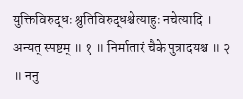युक्तिविरुद्धः श्रुतिविरुद्धश्चेत्याहुः नचेत्यादि । अन्यत् स्पष्टम् ॥ १ ॥ निर्मातारं चैके पुत्रादयश्च ॥ २ ॥ ननु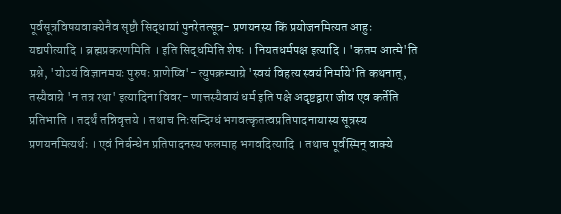पूर्वसूत्रविषयवाक्येनैव सृष्टौ सिद्धायां पुनरेतत्सूत्र- प्रणयनस्य किं प्रयोजनमित्यत आहुः यद्यपीत्यादि । ब्रह्मप्रकरणमिति । इति सिद्धमिति शेषः । नियतधर्मपक्ष इत्यादि । 'कतम आत्मे'ति प्रश्ने, 'योऽयं विज्ञानमयः पुरुषः प्राणेष्वि'- त्युपक्रम्याग्रे 'स्वयं विहत्य स्वयं निर्माये'ति कथनात्, तस्यैवाग्रे 'न तत्र रथा' इत्यादिना विवर- णात्तस्यैवायं धर्म इति पक्षे अदृष्टद्वारा जीव एव कर्तेति प्रतिभाति । तदर्थं तन्निवृत्तये । तथाच निःसन्दिग्धं भगवत्कृतत्वप्रतिपादनायास्य सूत्रस्य प्रणयनमित्यर्थः । एवं निर्बन्धेन प्रतिपादनस्य फलमाह भगवदित्यादि । तथाच पूर्वस्मिन् वाक्ये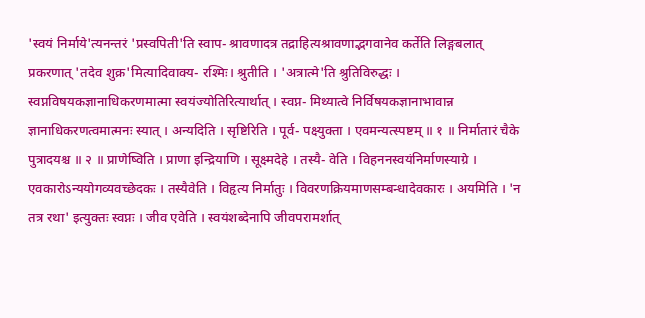'स्वयं निर्माये'त्यनन्तरं 'प्रस्वपिती'ति स्वाप- श्रावणादत्र तद्राहित्यश्रावणाद्भगवानेव कर्तेति लिङ्गबलात् प्रकरणात् 'तदेव शुक्र'मित्यादिवाक्य- रश्मिः। श्रुतीति । 'अत्रात्मे'ति श्रुतिविरुद्धः । स्वप्नविषयकज्ञानाधिकरणमात्मा स्वयंज्योतिरित्यार्थात् । स्वप्न- मिथ्यात्वे निर्विषयकज्ञानाभावान्न ज्ञानाधिकरणत्वमात्मनः स्यात् । अन्यदिति । सृष्टिरिति । पूर्व- पक्ष्युक्ता । एवमन्यत्स्पष्टम् ॥ १ ॥ निर्मातारं चैके पुत्रादयश्च ॥ २ ॥ प्राणेष्विति । प्राणा इन्द्रियाणि । सूक्ष्मदेहे । तस्यै- वेति । विहननस्वयंनिर्माणस्याग्रे । एवकारोऽन्ययोगव्यवच्छेदकः । तस्यैवेति । विहृत्य निर्मातुः । विवरणक्रियमाणसम्बन्धादेवकारः । अयमिति । 'न तत्र रथा' इत्युक्तः स्वप्नः । जीव एवेति । स्वयंशब्देनापि जीवपरामर्शात्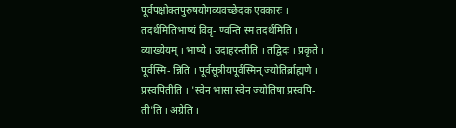पूर्वपक्षोक्तपुरुषयोगव्यवच्छेदक एवकारः । तदर्थमितिभाष्यं विवृ- ण्वन्ति स्म तदर्थमिति । व्याख्येयम् । भाष्ये । उदाहरन्तीति । तद्विदः । प्रकृते । पूर्वस्मि- न्निति । पूर्वसूत्रीयपूर्वस्मिन् ज्योतिर्ब्राह्मणे । प्रस्वपितीति । 'स्वेन भासा स्वेन ज्योतिषा प्रस्वपि- ती'ति । अग्रेति ।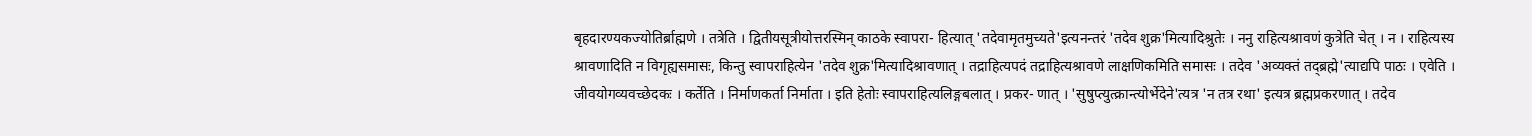बृहदारण्यकज्योतिर्ब्राह्मणे । तत्रेति । द्वितीयसूत्रीयोत्तरस्मिन् काठके स्वापरा- हित्यात् 'तदेवामृतमुच्यते'इत्यनन्तरं 'तदेव शुक्र'मित्यादिश्रुतेः । ननु राहित्यश्रावणं कुत्रेति चेत् । न । राहित्यस्य श्रावणादिति न विगृह्यसमासः, किन्तु स्वापराहित्येन 'तदेव शुक्र'मित्यादिश्रावणात् । तद्राहित्यपदं तद्राहित्यश्रावणे लाक्षणिकमिति समासः । तदेव 'अव्यक्तं तद्ब्रह्मे'त्याद्यपि पाठः । एवेति । जीवयोगव्यवच्छेदकः । कर्तेति । निर्माणकर्ता निर्माता । इति हेतोः स्वापराहित्यलिङ्गबलात् । प्रकर- णात् । 'सुषुप्त्युत्क्रान्त्योर्भेदेने'त्यत्र 'न तत्र रथा' इत्यत्र ब्रह्मप्रकरणात् । तदेव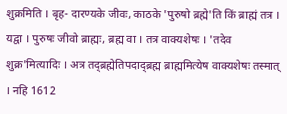शुक्रमिति । बृह- दारण्यके जीवः, काठके 'पुरुषो ब्रह्मे'ति किं ब्राह्मं तत्र । यद्वा । पुरुषः जीवो ब्राह्मः, ब्रह्म वा । तत्र वाक्यशेषः । 'तदेव शुक्र'मित्यादिः । अत्र तद्ब्रह्मेतिपदाद्ब्रह्म ब्राह्ममित्येष वाक्यशेषः तस्मात् । नहि 1612